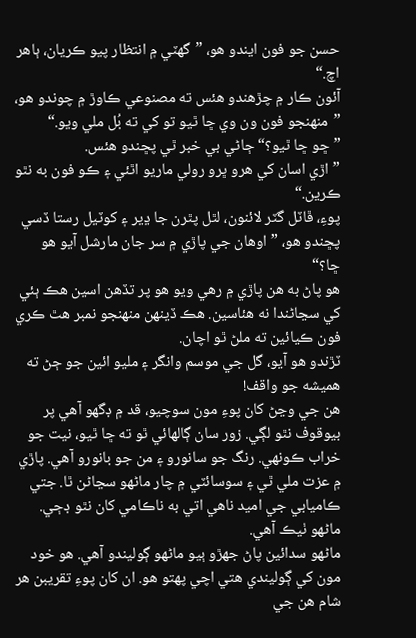حسن جو فون ايندو هو، ”گهٽي ۾ انتظار پيو ڪريان، ٻاهر اچ.“
آئون ڪار ۾ چڙهندو هئس ته مصنوعي ڪاوڙ ۾ چوندو هو، ”منھنجو فون ون وي ڇا ٿيو تو کي ته بُل ملي ويو.“
”ڇو ڇا ٿيو؟“ ڄاڻي بي خبر ٿي پڇندو هئس.
”اڙي اسان کي هرو ڀرو رولي ماريو اٿئي ۽ ڪو فون به نٿو ڪرين.“
پوءِ، ڦاٽل گٽر لائنون، لٿل پٿرن جا ڍير ۽ کوٽيل رستا ڏسي پڇندو هو، ”اوهان جي پاڙي ۾ سر جان مارشل آيو هو ڇا؟“
هو پاڻ به هن پاڙي ۾ رهي ويو هو پر تڏهن اسين هڪ ٻئي کي سڃاڻندا نه هئاسين. هڪ ڏينھن منھنجو نمبر هٿ ڪري فون ڪيائين ته ملڻ ٿو اچان.
ٽڙندو هو آيو، گل جي موسم وانگر ۽ مليو ائين جو ڄڻ ته هميشه جو واقف!
هن جي وڃڻ کان پوءِ مون سوچيو، قد ۾ ڊگهو آهي پر بيوقوف نٿو لڳي. زور سان ڳالهائي ٿو ته ڇا ٿيو، نيت جو خراب ڪونهي. رنگ جو سانورو ۽ من جو بانورو آهي. پاڙي ۾ عزت ملي ٿي ۽ سوسائٽي ۾ چار ماڻهو سڃاڻن ٿا. جتي ڪاميابي جي اميد ناهي اتي به ناڪامي کان نٿو ڊڄي. ماڻهو ٺيڪ آهي.
ماڻهو سدائين پاڻ جھڙو ٻيو ماڻهو ڳوليندو آهي. هو خود مون کي ڳوليندي هتي اچي پھتو هو. ان کان پوءِ تقريبن هر شام هن جي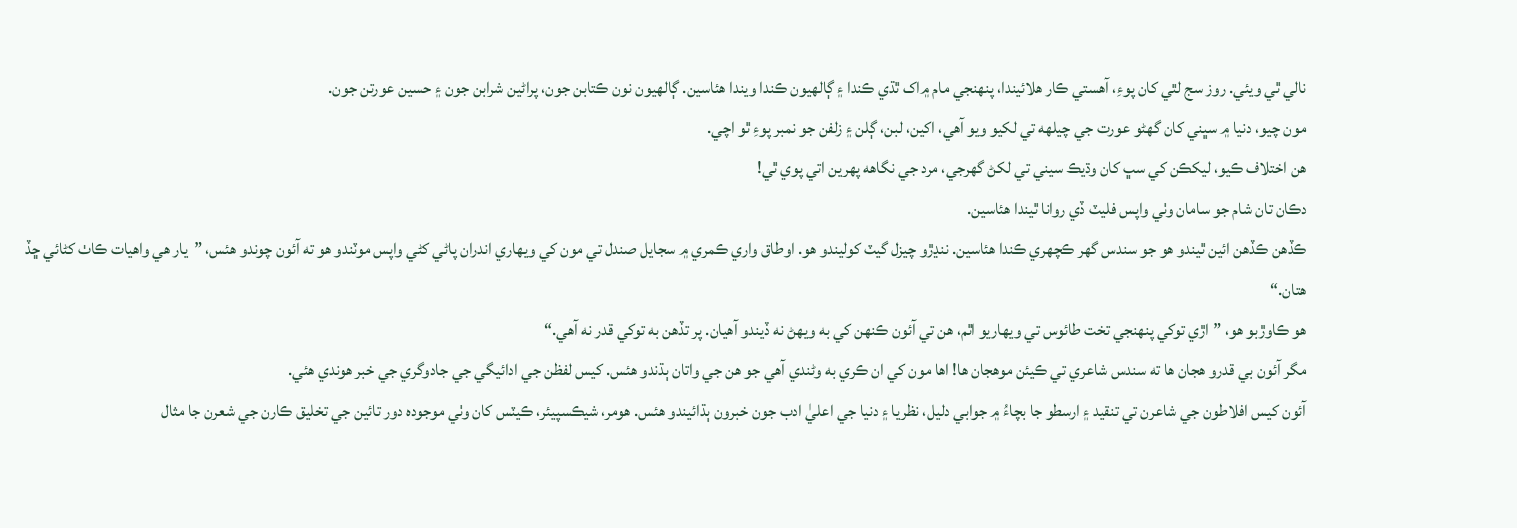نالي ٿي ويئي. روز سج لٿي کان پوءِ، آهستي ڪار هلائيندا، پنھنجي مام ۾اک ٿڌي ڪندا ۽ ڳالهيون ڪندا ويندا هئاسين. ڳالهيون نون ڪتابن جون، پراڻين شرابن جون ۽ حسين عورتن جون.
مون چيو، دنيا ۾ سڀني کان گهڻو عورت جي چيلهه تي لکيو ويو آهي، اکين، لبن، ڳلن ۽ زلفن جو نمبر پوءِ ٿو اچي.
هن اختلاف ڪيو، ليکڪن کي سڀ کان وڌيڪ سيني تي لکڻ گهرجي، مرد جي نگاهه پھرين اتي پوي ٿي!
دڪان تان شام جو سامان وٺي واپس فليٽ ڏي روانا ٿيندا هئاسين.
ڪڏهن ڪڏهن ائين ٿيندو هو جو سندس گهر ڪچھري ڪندا هئاسين. ننڍڙو چيزل گيٽ کوليندو هو. اوطاق واري ڪمري ۾ سجايل صندل تي مون کي ويھاري اندران پاڻي کڻي واپس موٽندو هو ته آئون چوندو هئس، ”يار هي واهيات ڪاٺ کڻائي ڇڏ هتان.“
هو ڪاوڙبو هو، ”اڙي توکي پنھنجي تخت طائوس تي ويھاريو اٿم، هن تي آئون ڪنھن کي به ويھڻ نه ڏيندو آهيان. پر تڏهن به توکي قدر نه آهي.“
مگر آئون بي قدرو هجان ها ته سندس شاعري تي ڪيئن موهجان ها! اها مون کي ان ڪري به وڻندي آهي جو هن جي واتان ٻڌندو هئس. کيس لفظن جي ادائيگي جي جادوگري جي خبر هوندي هئي.
آئون کيس افلاطون جي شاعرن تي تنقيد ۽ ارسطو جا بچاءُ ۾ جوابي دليل، نظريا ۽ دنيا جي اعليٰ ادب جون خبرون ٻڌائيندو هئس. هومر، شيڪسپيئر، ڪيٽس کان وٺي موجوده دور تائين جي تخليق ڪارن جي شعرن جا مثال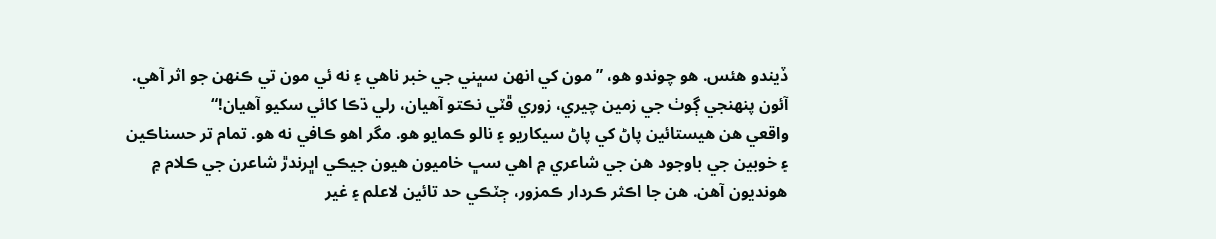ڏيندو هئس. هو چوندو هو، ”مون کي انهن سڀني جي خبر ناهي ۽ نه ئي مون تي ڪنھن جو اثر آهي. آئون پنھنجي ڳوٺ جي زمين چيري، زوري ڦٽي نڪتو آهيان، رلي ڌڪا کائي سکيو آهيان!“
واقعي هن هيستائين پاڻ کي پاڻ سيکاريو ۽ نالو ڪمايو هو. مگر اهو ڪافي نه هو. تمام تر حسناڪين ۽ خوبين جي باوجود هن جي شاعري ۾ اهي سڀ خاميون هيون جيڪي اڀرندڙ شاعرن جي ڪلام ۾ هونديون آهن. هن جا اڪثر ڪردار ڪمزور، ڄٽڪي حد تائين لاعلم ۽ غير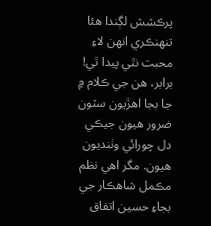پرڪشش لڳندا هئا تنهنڪري انهن لاءِ محبت نٿي پيدا ٿي! برابر، هن جي ڪلام ۾ جا بجا اهڙيون سٽون ضرور هيون جيڪي دل چورائي وٺنديون هيون. مگر اهي نظم مڪمل شاهڪار جي بجاءِ حسين اتفاق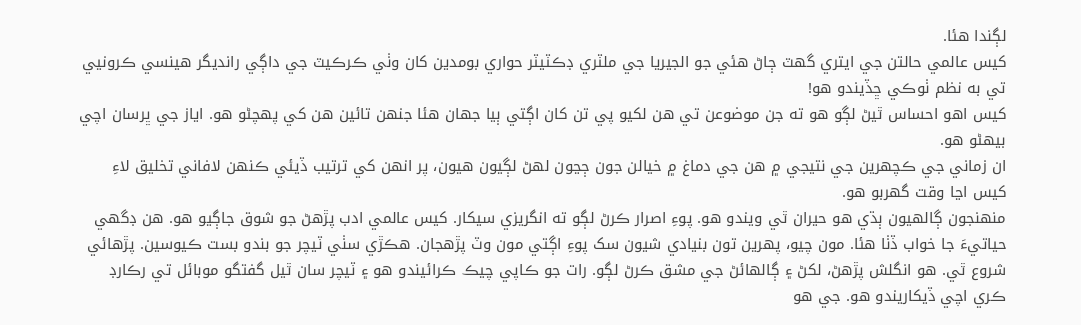لڳندا هئا.
کيس عالمي حالتن جي ايتري گهٽ ڄاڻ هئي جو الجيريا جي ملٽري ڊڪٽيٽر حواري بومدين کان وٺي ڪرڪيٽ جي داڳي رانديگر هينسي ڪرونيي تي به نظم ٺوڪي ڇڏيندو هو!
کيس اهو احساس ٿيڻ لڳو هو ته جن موضوعن تي هن لکيو پي تن کان اڳتي ٻيا جھان هئا جنھن تائين هن کي پھچڻو هو. اياز جي ڀرسان اچي بيھڻو هو.
ان زماني جي ڪچھرين جي نتيجي ۾ هن جي دماغ ۾ خيالن جون ڄڃون لھڻ لڳيون هيون، پر انهن کي ترتيب ڏيئي ڪنھن لافاني تخليق لاءِ کيس اڃا وقت گهربو هو.
منھنجون ڳالهيون ٻڌي هو حيران ٿي ويندو هو. پوءِ اصرار ڪرڻ لڳو ته انگريزي سيکار. کيس عالمي ادب پڙهڻ جو شوق جاڳيو هو. هن ڊگهي حياتيءَ جا خواب ڏٺا هئا. مون چيو، پھرين تون بنيادي شيون سک پوءِ اڳتي مون وٽ پڙهجان. هڪڙي سٺي ٽيچر جو بندو بست ڪيوسين. پڙهائي شروع ٿي. هو انگلش پڙهڻ، لکڻ ۽ ڳالهائڻ جي مشق ڪرڻ لڳو. رات جو ڪاپي چيڪ ڪرائيندو هو ۽ ٽيچر سان ٿيل گفتگو موبائل تي رڪارڊ ڪري اچي ڏيکاريندو هو. جي هو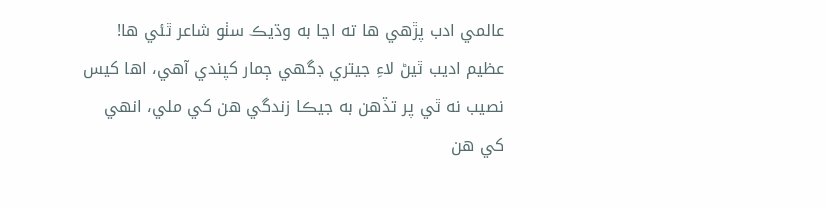عالمي ادب پڙهي ها ته اڃا به وڌيڪ سٺو شاعر ٿئي ها! عظيم اديب ٿيڻ لاءِ جيتري ڊگهي ڄمار کپندي آهي، اها کيس نصيب نه ٿي پر تڏهن به جيڪا زندگي هن کي ملي، انهي کي هن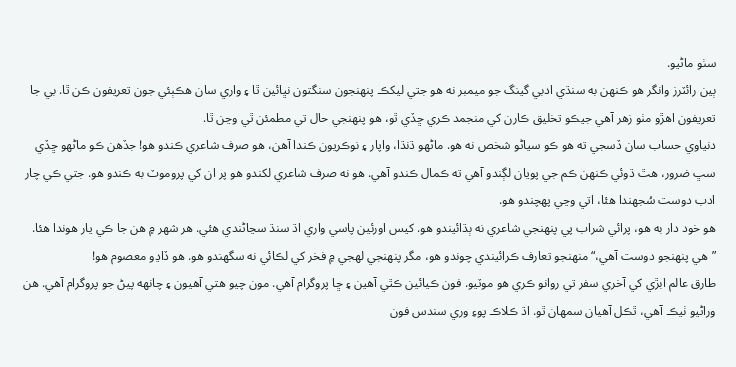سٺو ماڻيو.
ٻين رائٽرز وانگر هو ڪنھن به سنڌي ادبي گينگ جو ميمبر نه هو جتي ليکڪ پنهنجون سنگتون نڀائين ٿا ۽ واري سان هڪٻئي جون تعريفون ڪن ٿا. بي جا تعريفون اهڙو مٺو زهر آهي جيڪو تخليق ڪارن کي منجمد ڪري ڇڏي ٿو، هو پنھنجي حال تي مطمئن ٿي وڃن ٿا.
دنياوي حساب سان ڏسجي ته هو ڪو سياڻو شخص نه هو. ماڻهو ڌنڌا، واپار ۽ نوڪريون ڪندا آهن، هو صرف شاعري ڪندو هو! جڏهن ڪو ماڻهو ڇڏي سڀ ضرور، هٿ ڌوئي ڪنھن ڪم جي پويان لڳندو آهي ته ڪمال ڪندو آهي. هو نه صرف شاعري لکندو هو پر ان کي پروموٽ به ڪندو هو. جتي ڪي چار ادب دوست سُجهندا هئا، اتي وڃي پھچندو هو.
هو خود دار به هو، پرائي شراب پي پنھنجي شاعري نه ٻڌائيندو هو. کيس اورئين پاسي واري اڌ سنڌ سڃاڻندي هئي. هر شھر ۾ هن جا ڪي يار هوندا هئا. ”هي پنهنجو دوست آهي،“ منھنجو تعارف ڪرائيندي چوندو هو، مگر پنھنجي لھجي ۾ فخر کي لڪائي نه سگهندو هو. هو ڏاڍو معصوم هو!
طارق عالم ابڙي کي آخري سفر تي روانو ڪري هو موٽيو. فون ڪيائين ڪٿي آهين ۽ ڇا پروگرام آهي. مون چيو هتي آهيون ۽ چانھه پيڻ جو پروگرام آهي. هن وراڻيو ٺيڪ آهي، ٿڪل آهيان سمهان ٿو. اڌ ڪلاڪ پوءِ وري سندس فون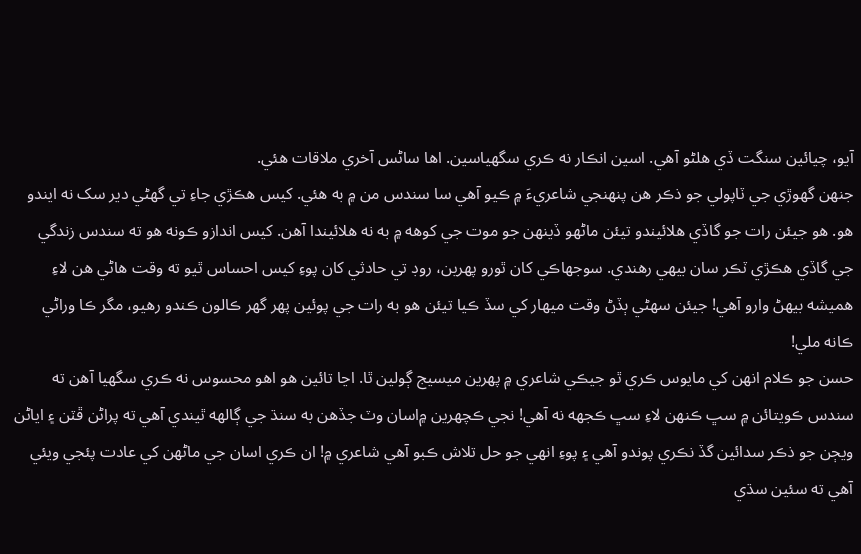آيو، چيائين سنگت ڏي هلڻو آهي. اسين انڪار نه ڪري سگهياسين. اها ساڻس آخري ملاقات هئي.
جنھن گهوڙي جي ٽاپولي جو ذڪر هن پنھنجي شاعريءَ ۾ ڪيو آهي سا سندس من ۾ به هئي. کيس هڪڙي جاءِ تي گهڻي دير سک نه ايندو هو. هو جيئن رات جو گاڏي هلائيندو تيئن ماڻهو ڏينھن جو موت جي کوهه ۾ به نه هلائيندا آهن. کيس اندازو ڪونه هو ته سندس زندگي جي گاڏي هڪڙي ٽڪر سان بيهي رهندي. سوجهاڪي کان ٿورو پھرين، روڊ تي حادثي کان پوءِ کيس احساس ٿيو ته وقت هاڻي هن لاءِ هميشه بيھڻ وارو آهي! جيئن سهڻي ٻڏڻ وقت ميھار کي سڏ ڪيا تيئن هو به رات جي پوئين پهر گهر ڪالون ڪندو رهيو، مگر ڪا وراڻي ڪانه ملي!
حسن جو ڪلام انهن کي مايوس ڪري ٿو جيڪي شاعري ۾ پھرين ميسيج ڳولين ٿا. اڃا تائين هو اهو محسوس نه ڪري سگهيا آهن ته سندس ڪويتائن ۾ سڀ ڪنھن لاءِ سڀ ڪجهه نه آهي! نجي ڪچھرين ۾اسان وٽ جڏهن به سنڌ جي ڳالهه ٿيندي آهي ته پراڻن ڦٽن ۽ اياڻن ويڄن جو ذڪر سدائين گڏ نڪري پوندو آهي ۽ پوءِ انهي جو حل تلاش ڪبو آهي شاعري ۾! ان ڪري اسان جي ماڻهن کي عادت پئجي ويئي آهي ته سئين سڌي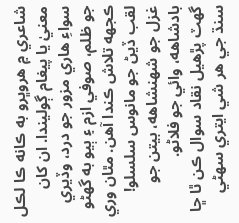شاعري ۾ هروڀرو به ڪانه ڪا لڪل معنيٰ يا پيغام ڳوليندا. ان کان سواءِ هاري مزور جو درد، وڏيري جو ظلم، صوفي ازم ۽ ٻيو به گهڻو ڪجهه تلاش ڪندا آهن. مٿان وري لقب ڏيڻ جو مانوس سلسلو! غزل جو شھنشاهه، بيتن جو بادشاهه، وائي جو فلاڻو.
گهٽ پڙهيل نقاد سوال ڪن ٿا ڇا سنڌ جي هر شي ايتري سھڻي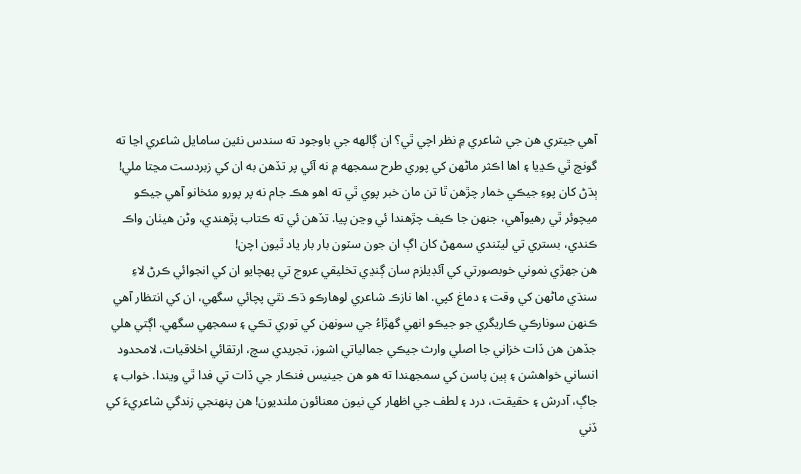آهي جيتري هن جي شاعري ۾ نظر اچي ٿي؟ ان ڳالهه جي باوجود ته سندس نئين سامايل شاعري اڃا ته گونچ ٿي ڪڍيا ۽ اها اڪثر ماڻهن کي پوري طرح سمجهه ۾ نه آئي پر تڏهن به ان کي زبردست مڃتا ملي! ٻڌڻ کان پوءِ جيڪي خمار چڙهن ٿا تن مان خبر پوي ٿي ته اهو هڪ جام نه پر پورو مئخانو آهي جيڪو ميچوئر ٿي رهيوآهي، جنهن جا ڪيف چڙهندا ئي وڃن پيا. تڏهن ئي ته ڪتاب پڙهندي، وڻن هيٺان واڪ ڪندي، بستري تي ليٽندي سمهڻ کان اڳ ان جون سٽون بار بار ياد ٿيون اچن!
هن جھڙي نموني خوبصورتي کي آئڊيلزم سان ڳنڍي تخليقي عروج تي پهچايو ان کي انجوائي ڪرڻ لاءِ سنڌي ماڻهن کي وقت ۽ دماغ کپي. اها نازڪ شاعري لوهارڪو ڌڪ نٿي پچائي سگهي، ان کي انتظار آهي ڪنهن سونارڪي ڪاريگري جو جيڪو انهي گهڙاءُ جي سونھن کي توري تڪي ۽ سمجهي سگهي. اڳتي هلي جڏهن هن ڏات خزاني جا اصلي وارث جيڪي جمالياتي اشوز، تجريدي سچ، ارتقائي اخلاقيات، لامحدود انساني خواهشن ۽ ٻين پاسن کي سمجهندا ته هو هن جينيس فنڪار جي ڏات تي فدا ٿي ويندا. خواب ۽ جاڳ، آدرش ۽ حقيقت، درد ۽ لطف جي اظھار کي نيون معنائون ملنديون! هن پنھنجي زندگي شاعريءَ کي ڏني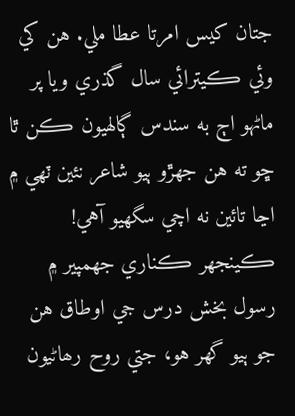جتان کيس امرتا عطا ملي. هن کي وئي ڪيترائي سال گذري ويا پر ماڻهو اڄ به سندس ڳالهيون ڪن ٿا ڇو ته هن جهڙو ٻيو شاعر نئين ٽھي ۾ اڃا تائين نه اچي سگهيو آهي!
ڪينجهر ڪناري جهمپير ۾ رسول بخش درس جي اوطاق هن جو ٻيو گهر هو، جتي روح رھاڻيون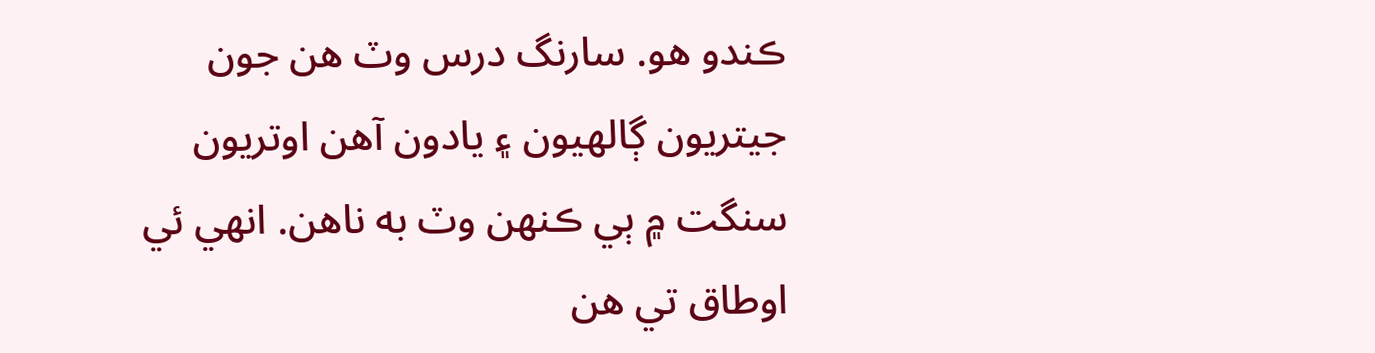ڪندو ھو. سارنگ درس وٽ هن جون جيتريون ڳالهيون ۽ يادون آهن اوتريون سنگت ۾ ٻي ڪنهن وٽ به ناهن. انھي ئي اوطاق تي هن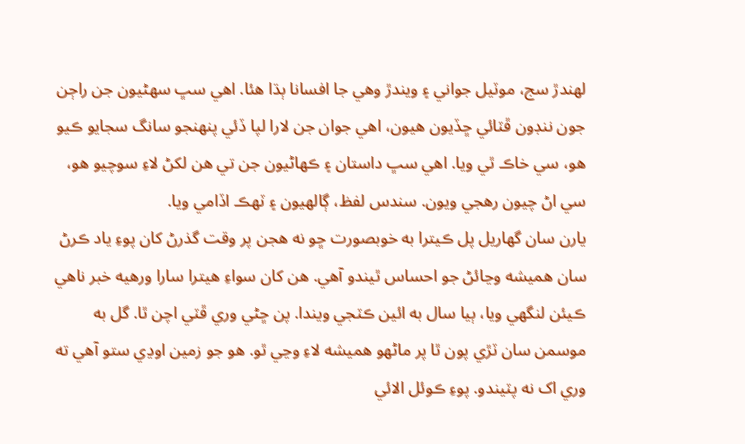لھندڙ سج، موٽيل جواني ۽ ويندڙ وهي جا افسانا ٻڌا هئا. اهي سڀ سھڻيون جن راڄن جون ننڊون ڦٽائي ڇڏيون هيون، اهي جوان جن لارا لپا ڏئي پنھنجو سانگ سجايو ڪيو هو، سي خاڪ ٿي ويا. اهي سڀ داستان ۽ ڪهاڻيون جن تي هن لکڻ لاءِ سوچيو هو، سي اڻ چيون رهجي ويون. سندس لفظ، ڳالهيون ۽ ٽھڪ اڏامي ويا.
يارن سان گهاريل پل ڪيترا به خوبصورت ڇو نه هجن پر وقت گذرڻ کان پوءِ ياد ڪرڻ سان هميشه وڃائڻ جو احساس ٿيندو آهي. هن کان سواءِ هيترا سارا ورهيه خبر ناهي ڪيئن لنگهي ويا، ٻيا سال به ائين ڪٽجي ويندا. پن ڇڻي وري ڦٽي اچن ٿا. گل به موسمن سان ٽڙي پون ٿا پر ماڻهو هميشه لاءِ وڃي ٿو. هو جو زمين اوڍي ستو آهي ته وري اک نه پٽيندو. پوءِ ڪوئل الائي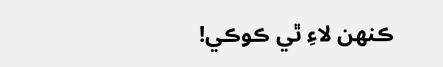ڪنھن لاءِ ٿي ڪوڪي!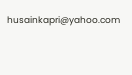husainkapri@yahoo.com